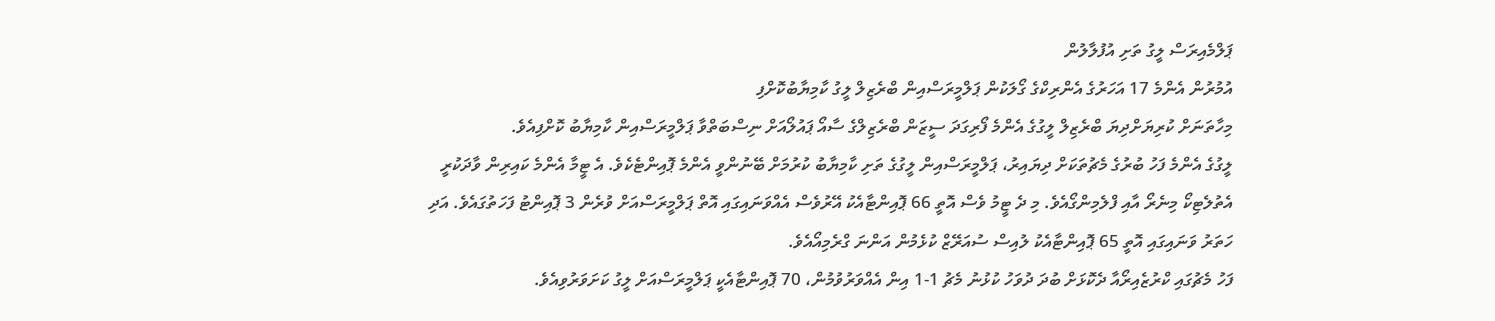ޕަލްމެއިރަސް ލީގު ތަށި އުފުލާލުން
އުމުރުން އެންމެ 17 އަހަރުގެ އެންރިކްގެ ގޯލަކުން ޕަލްމީރަސްއިން ބްރެޒިލް ލީގު ކާމިޔާބުކޮށްފި
މިހާތަނަށް ކުރިޔަށްދިޔަ ބްރެޒިލް ލީގުގެ އެންމެ ފޯރިގަދަ ސީޒަން ބްރެޒިލްގެ ސާއޯ ޕައުލޯއަށް ނިސްބަތްވާ ޕަލްމީރަސްއިން ކާމިޔާބު ކޮށްފިއެވެ.
ލީގުގެ އެންމެ ފަހު ބުރުގެ މެޗުތަކަށް ދިޔައިރު، ޕަލްމީރަސްއިން ލީގުގެ ތަށި ކާމިޔާބު ކުރުމަށް ބޭނުންވީ އެންމެ ޕޮއިންޓެކެވެ. އެ ޓީމާ އެންމެ ކައިރިން ވާދަކުރީ އެތުލެޓިކޯ މިނެރޯ އާއި ފްލެމިންގޯއެވެ. މި ދެ ޓީމު ވެސް އޮތީ 66 ޕޮއިންޓާއެކު އޭރުވެސް އެއްވަނައިގައި އޮތް ޕަލްމީރަސްއަށް ވުރެން 3 ޕޮއިންޓު ފަހަތުގައެވެ. އަދި ހަތަރު ވަނައިގައި އޮތީ 65 ޕޮއިންޓާއެކު ލުއިސް ސުއަރޭޒް ކުޅެމުން އަންނަ ގްރެމިއޯއެވެ.
ފަހު މެޗުގައި ކްރުޒެއިރޯއާ ދެކޮޅަށް ބުދަ ދުވަހު ކުޅުނު މެޗު 1-1 އިން އެއްވަރުވުމުން، 70 ޕޮއިންޓާއެކީ ޕަލްމީރަސްއަށް ލީގު ކަށަވަރުވިއެވެ.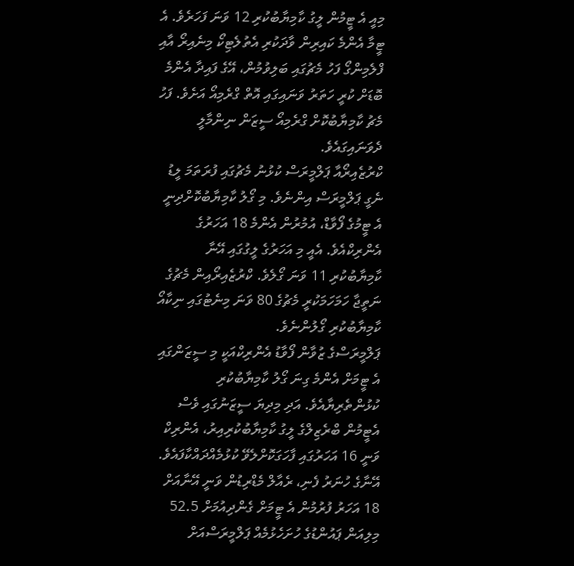މިއީ އެ ޓީމުން ލީގު ކާމިޔާބުކުރި 12 ވަނަ ފަހަރެވެ. އެ ޓީމާ އެންމެ ކައިރިން ވާދަކުރި އެތުލެޓިކޯ މިނެއިރޯ އާއި ފްލެމިންގޯ ފަހު މެޗުގައި ބަލިވުމުން، އޭގެ ފައިދާ އެންމެ ބޮޑަށް ކުރީ ހަތަރު ވަނައިގައި އޮތް ގްރެމިއޯ އަށެވެ. ފަހު މެޗު ކާމިޔާބުކޮށް ގްރެމިއޯ ސީޒަން ނިންމާލީ ދެވަނައިގައެވެ.
ކްރުޒެއިރޯއާ ޕަލްމީރަސް ކުޅުނު މެޗުގައި ފުރަތަމަ ލީޑު ނެގީ ޕަލްމީރަސް އިންނެވެ. މި ގޯލު ކާމިޔާބުކޮށްދިނީ އެ ޓީމުގެ ފޯވާޑް، އުމުރުން އެންމެ 18 އަހަރުގެ އެންރިކްއެވެ. އެއީ މި އަހަރުގެ ލީގުގައި އޭނާ ކާމިޔާބުކުރި 11 ވަނަ ގޯލެވެ. ކްރުޒެއިރޯއިން މެޗުގެ ނަތީޖާ ހަމަހަމަކުރީ މެޗުގެ 80 ވަނަ މިނެޓުގައި ނިކާއޯ ކާމިޔާބުކުރި ގޯލުންނެވެ.
ޕަލްމީރަސްގެ ޒުވާން ފޯވާޑު އެންރިކްއަކީ މި ސީޒަންގައި އެ ޓީމަށް އެންމެ ގިނަ ގޯލު ކާމިޔާބުކުރި ކުޅުންތެރިޔާއެވެ. އަދި މިދިޔަ ސީޒަނުގައި ވެސް އެޓީމުން ބްރެޒިލްގެ ލީގު ކާމިޔާބުކުރިއިރު، އެންރިކް ވަނީ 16 އަހަރުގައި ފާހަގަކޮށްލެވޭ ކުޅުމެއްދައްކާފައެވެ. އޭނާގެ ހުނަރު ފެނި، ރެއާލް މެޑްރިޑުން ވަނީ އޭނާއަށް 18 އަހަރު ފުރުމުން އެ ޓީމަށް ގެންދިއުމަށް 52.5 މިލިއަން ޕައުންޑުގެ ހުށަހެޅުމެއް ޕަލްމީރަސްއަށް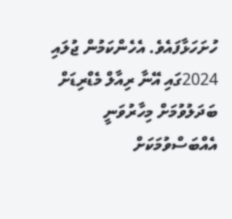ހުށަހަޅާފައެވެ. އެހެންކަމުން ޖުލައި 2024ގައި އޭނާ ރިއާލް މެޑްރިޑަށް ބަދަލުވުމަށް މިހާރުވަނީ އެއްބަސްވުމަކަށް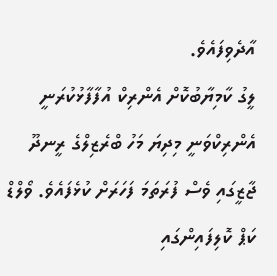އާދެވިފައެވެ.
ލީގު ކާމިޔާބުކޮށް އެންރިކް އުފާފާޅުކުރަނީ
އެންރިކްވަނީ މިދިޔަ މަހު ބްރެޒިލްގެ ރީނދޫ ޖާޒީގައި ވެސް ފުރަތަމަ ފަހަރަށް ކުޅެފައެވެ. ވޯލްޑް ކަޕް ކޮލިފައިންގައި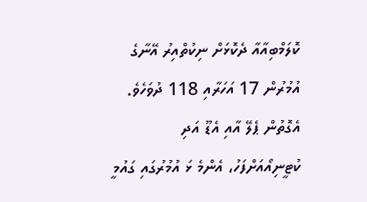ކޮލަމްބިއާއާ ދެކޮޅަށް ނިކުތްއިރު އޭނާގެ އުމުރުން 17 އަހަރާއި 118 ދުވަހެވެ. އެގޮތުން ޕެލޭ އާއި އެޑޫ އަދި ކުޓީނިއޯއަށްފަހު، އެންމެ ޅަ އުމުރުގައި ގައުމީ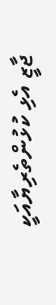ޖާޒީ އެޅި ކުޅުންތެރިޔާއަކީ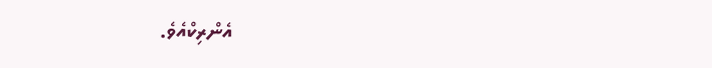އެންރިކްއެވެ.